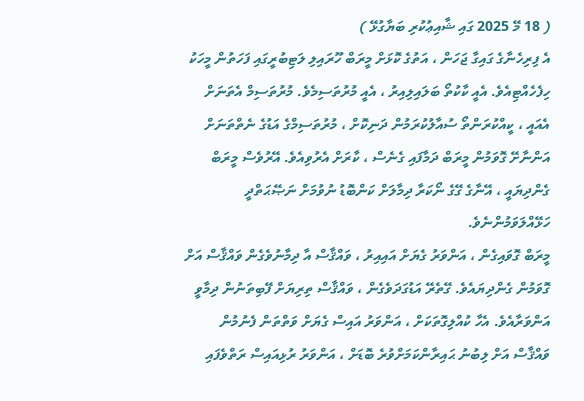( 18 މޭ 2025 ގައި ޝާއިޢުކުރި ބަޔާގުޅޭ )
އެ ފިރިހެނާގެ ގައިގާ ޖަހަން ، އަތުގެ ކޮޅަށް މީރަބް ހޫރައިލި ލަޓިބުރީގައި ފަހަތުން މީހަކު ހިފެހެއްޓިއެވެ. އެއީ ކާކުތޯ ބަލައިލިއިރު ، އެއީ މުރުތަސިމެވެ. މުރުތަސިމް އެތަނަށް އެއައީ ، ކީއްކުރަންތޯ ސުއާލުކުރަމުން ދަނިކޮށް ، މުރުތަސިމްގެ އަޑުގެ ނެތްތަނަށް އަންނާށޭ ގޮވަމުން މީރަބް ދަމާފައި ގެނެސް ، ކާރަށް އެރުވިއެވެ. އޭރުވެސް މީރަބް ގެންދިޔައީ ، އޭނާގެ ގޭގެ ނޯކަރާ ދިމާލަށް ކަންބޮޑު ނުވުމަށް ނަޞޭޙަތްދީ ހަޅޭއްލަވަމުންނެވެ.
މީރަބް ގޮވައިގެން ، އަންވަރު ގެޔަށް އައިއިރު ، ވައްޤާސް އާ ދިމާނުވެގެން ވައްޤާސް އަށް ގޮވަމުން ގެންދިޔައެވެ. ގޭތެރޭ އަޑުގަދަވެގެން ، ވައްޤާސް ތިރިޔަށް ފޭބިތަނުން ދިމާވީ އަންވަރާއެވެ. އެހާ ކުއްލިގޮތަކަށް ، އަންވަރު އައިސް ގެޔަށް ވަތްތަން ފެނުމުން ވައްޤާސް އަށް ލިބުނު ޙައިރާންކަމަށްވުރެ ބޮޑަށް ، އަންވަރު ރުޅިއައިސް ރަތްވެފައި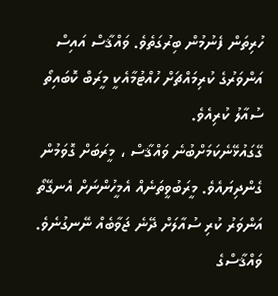ހުރިތަން ފެނުމުން ބިރުގަތެވެ. ވައްޤާސް އައިސް އަންވަރުގެ ކުރިމައްޗަށް ހުއްޓުމާއެކީ މީރަބް ކޮބައިތޯ ސުއާލު ކުރިއެވެ.
ގޭގައުޅޭނެކަމަށްބުނެ ވައްޤާސް ، މީރަބަށް ގޮވަމުން ގެންދިޔައެވެ. މީރަބުވީތަނެއް އެމީހުންނަށް އެނގޭތޯ އަންވަރު ކުރި ސުއާލަށް ދޭނެ ޖަވާބެއް ނޭނގުނެވެ. ވައްޤާސްގެ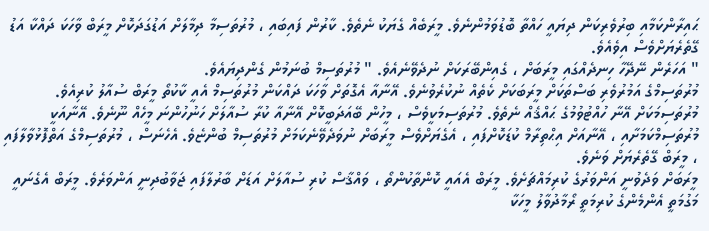ޙައިރާންކަމާއި ބިރުވެރިކަން ދިޔައީ ހައްތާ ބޮޑުވަމުންނެވެ. މީރަބެއް ގެޔަކު ނެތެވެ. ކާރުން ފައިބައި ، މުރުތަސިމާ ދިމާލަށް އަޑުގަދަކޮށް މީރަބް ވާހަކަ ދައްކާ އަޑު ގޭތެރެޔަށްވެސް އިވެއެވެ.
" އަހަރެން ނޭދޭހާ ހިނދެއްގައި މީރަބަށް ، ގެއިންބޭރަކަށް ނުދެވޭނެއެވެ. " މުރުތަސިމް ބުނަމުން ގެންދިޔައެވެ.
މުރުތަސިމްގެ އަމުރުވެރި ބަސްތަކަށް މީރަބަކަށް ކެތެއް ނުކުރެވުނެވެ. އޭނާއާ އެގޮތަށް ވާހަކަ ދައްކަން މުރުތަސިމް އެއީ ކާކުތޯ މީރަބް ސުއާލު ކުރިއެވެ. މުރުތަސިމަކަށް އޭނާ ހުއްޓުވުމުގެ ޙައްޤެއް ނެތެވެ. މުރުތަސިމަކީވެސް ، މީހުން ބޭއަދަބީކޮށް އޭނާއާ ކުރާ ސުއާލަށް ހަނުހުންނަ މީހެއް ނޫނެވެ. އޭނާއަކީ މުރުތަސިމްކަމަށާއި ، އޭނާއަށް އިޙްތިރާމް ކުޑަކޮށްފައި ، އެގެޔަށްވެސް މީރަބަށް ނުވަދެވޭނެކަމަށް މުރުތަސިމް ބުންޏެވެ. އެހެނަސް ، މުރުތަސިމްގެ އަތްފޮޅުވާލާފައި ، މީރަބް ގޭތެރެޔަށް ވަނެވެ.
މީރަބަށް ވަދެވުނީ އަންވަރުގެ ކުރިމައްޗަށެވެ. މީރަބް އެއައީ ކޮންތާކުންތޯ ، ވައްޤާސް ކުރި ސުއާލަށް އަޑަށް ބާރުލާފައި ޖަވާބުދިނީ އަންވަރެވެ. މީރަބް އެގެނައީ މަގުމަތީ އެންމެންގެ ކުރިމަތީ ރޯމާދުވާލު މީހަކާ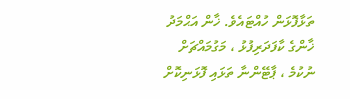ތަޅާފޮޅަން ހުއްޓައެވެ. ޚާން އަޙްމަދު ޚާންގެ ކާފަދަރިފުޅު ، މަގުމައްޗަށް ނުކުމެ ، ޕާޓޭންނާ ތަޅައި ފޮޅަނިކޮށް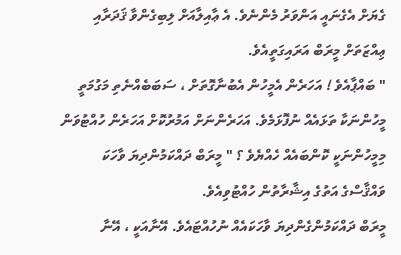ގެޔަށް އެގެނައީ އަންވަރު މެންނެވެ. އެ ޢާއިލާއަށް ލިބިގެންވާ ޤަދަރާއި ޢިއްޒަތަށް މީރަބް އަރައިގަތީއެވެ.
" ބައްޕާއެވެ ! އަހަރެން އެމީހުން އެބުނާގޮތަށް ، ސަބަބެއްނެތި މަގުމަތީ މީހުންނަކާ ތަޅައެއް ނުފޮޅަމެވެ. އަހަރެންނަށް އަމުރުކޮށް އަހަރެން ހުއްޓުވަން މިމީހުންނަކީ ކޮންބައެއް ހެއްޔެވެ ؟ " މީރަބް ދައްކަމުންދިޔަ ވާހަކަ ވައްޤާސްގެ އަތުގެ އިޝާރާތުން ހުއްޓުވިއެވެ.
މީރަބް ދައްކަމުންގެންދިޔަ ވާހަކައެއް ނުހުއްޓައެވެ. އޭނާއަކީ ، އޭނާ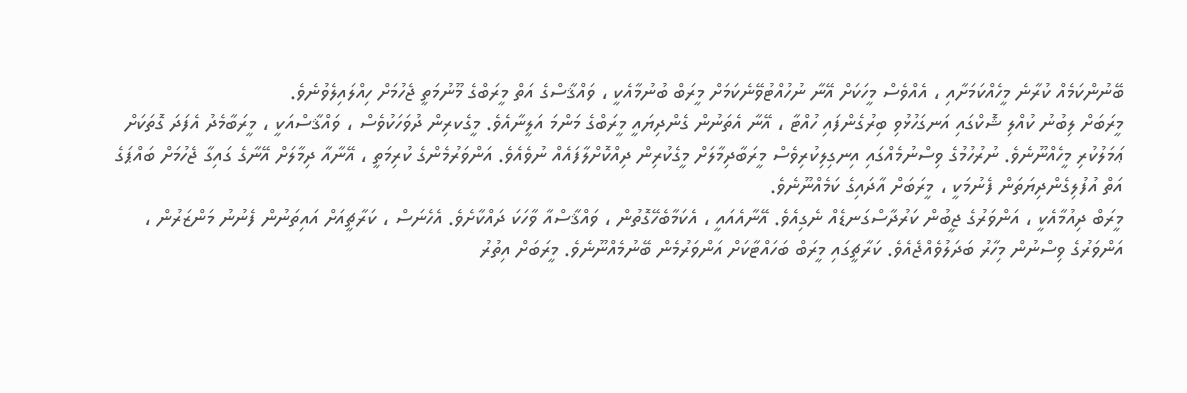ބޭނުންކަމެއް ކުރާނެ މީހެއްކަމަށާއި ، އެއްވެސް މީހަކަށް އޭނާ ނުހުއްޓުވޭނެކަމަށް މީރަބް ބުނުމާއެކީ ، ވައްޤާސްގެ އަތް މީރަބްގެ މޫނުމަތީ ޖެހުމަށް ހިއްލައިލެވުނެވެ.
މީރަބަށް ލިބުނު ކުއްލި ޝޮކްގައި އަނގަހުޅުވި ބިރުގެންފައި ހުއްޓާ ، އޭނާ އެތަނުން ގެންދިޔައީ މީރަބްގެ މަންމަ އަލީނާއެވެ. މީގެކރިން ދުވަހަކުވެސް ، ވައްޤާސްއަކީ ، މީރަބާމެދު އެފަދަ ގޮތަކަށް ޢަމަލުކުރި މީހެއްނޫނެވެ. ނުރުހުމުގެ ވިސްނުމެއްގައި އިނގިލިކުރިވެސް މީރަބާދިމާލަށް މީގެކުރިން ދިއްކޮށްލާފައެއް ނުވެއެވެ. އަންވަރުމެންގެ ކުރިމަތީ ، އޭނާއާ ދިމާލަށް އޭނާގެ ގައިގާ ޖެހުމަށް ބައްޕަގެ އަތް އުފުލިގެންދިޔަތަން ފެނުމަކީ ، މީރަބަށް އާދައިގެ ކަމެއްނޫނެވެ.
މީރަބް ދިއުމާއެކީ ، އަންވަރުގެ ޖީބުން ކަރުދާސްގަނޑެއް ނެގިއެވެ. އޭނާއެއައީ ، އެކަމާބެހޭގޮތުން ، ވައްޤާސްއާ ވާހަކަ ދައްކާށެވެ. އެހެނަސް ، ކަރާޗީއަށް އައިތަނުން ފެނުނު މަންޒަރުން ، އަންވަރުގެ ވިސްނުން މިހާރު ބަދަލުވެއްޖެއެވެ. ކަރާޗީގައި މީރަބް ބަހައްޓާކަށް އަންވަރުމެން ބޭނުމެއްނޫނެވެ. މީރަބަށް އިތުރު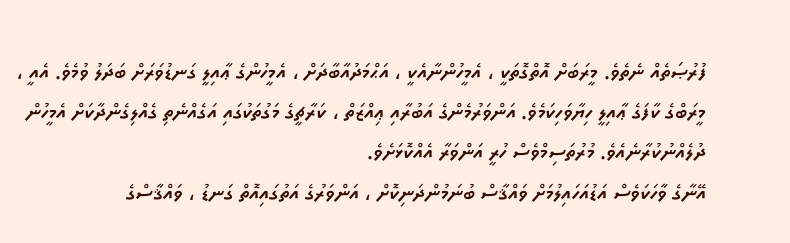ފުރުޞަތެއް ނެތެވެ. މީރަބަށް އޮތްގޮތަކީ ، އެމީހުންނާއެކީ ، އަޙްމަދުއާބާދަށް ، އެމީހުންގެ ޢާއިލީ ގަނޑުވަރަށް ބަދަލު ވުމެވެ. އެއީ ، މީރަބްގެ ކާފަގެ ޢާއިލީ ހިޔާވަހިކަމެވެ. އަންވަރުމެންގެ އަބުރާއި ޢިއްޒަތް ، ކަރާޗީގެ މަގުތަކުގައި އަގެއްނެތި ގެއްލިގެންދާކަށް އެމީހުން ދުލެއްނުކުރާނެއެވެ. މުރުތަސިމްވެސް ހުރީ އަންވަރާ އެއްކޮޅަށެވެ.
އޭނާގެ ވާހަކަވެސް އަޑުއަހައިލުމަށް ވައްޤާސް ބުނަމުންދަނިކޮށް ، އަންވަރުގެ އަތުގައިއޮތް ގަނޑު ، ވައްޤާސްގެ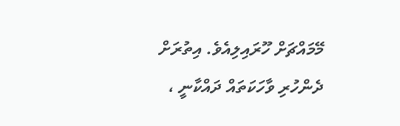މޭމައްޗަށް ހޫރައިލިއެވެ. އިތުރަށް ދެންހުރި ވާހަކަތައް ދައްކާނީ ،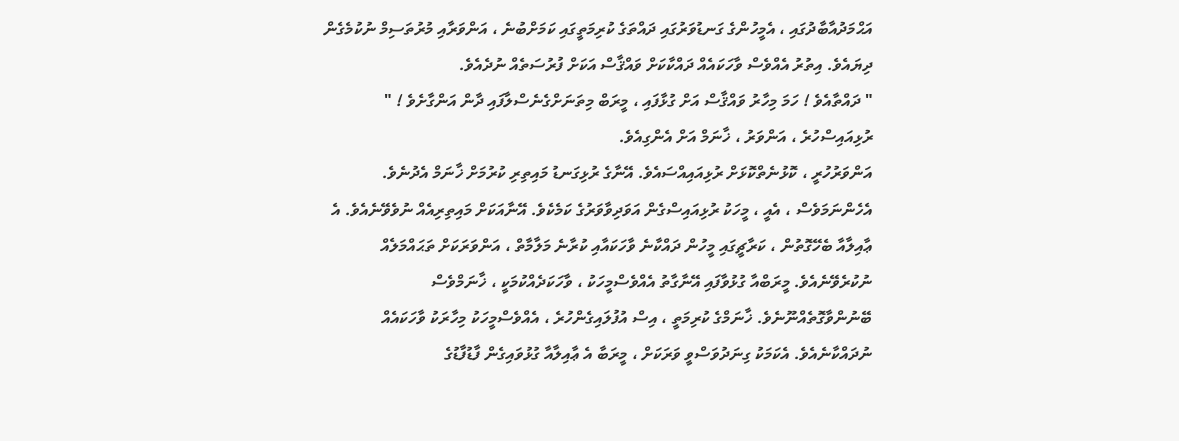އަޙްމަދުއާބާދުގައި ، އެމީހުންގެ ގަނޑުވަރުގައި ދައްތަގެ ކުރިމަތީގައި ކަމަށްބުނެ ، އަންވަރާއި މުރުތަސިމް ނުކުމެގެން ދިޔައެވެ. އިތުރު އެއްވެސް ވާހަކައެއް ދައްކާކަށް ވައްޤާސް އަކަށް ފުރުސަތެއް ނުދެއެވެ.
" ދައްތާއެވެ ! ހަމަ މިހާރު ވައްޤާސް އަށް ގުޅާފައި ، މީރަބް މިތަނަށްގެނެސްލާފައި ދާން އަންގާށެވެ ! " ރުޅިއައިސްހުރެ ، އަންވަރު ، ޚާނަމް އަށް އެންގިއެވެ.
އަންވަރުހުރީ ، ކޮޅުނެތްކޮޅަށް ރުޅިއައިއްސައެވެ. އޭނާގެ ރުޅިގަނޑު މައިތިރި ކުރުމަށް ޚާނަމް އެދުނެވެ. އެހެންނަމަވެސް ، އެއީ ، މީހަކު ރުޅިއައިސްގެން އަވަދިވާވަރުގެ ކަމެކެވެ. އޭނާއަކަށް މައިތިރިއެއް ނުވެވޭނެއެވެ. އެ ޢާއިލާއާ ބެހޭގޮތުން ، ކަރާޗީގައި މީހުން ދައްކާނެ ވާހަކައާއި ކުރާނެ މަލާމާތް ، އަންވަރަކަށް ތަޙައްމަލެއް ނުކުރެވޭނެއެވެ. މީރަބްއާ ގުޅުވާފައި އޭނާގާތު އެއްވެސްމީހަކު ، ވާހަކަދެއްކުމަކީ ، ޚާނަމްވެސް ބޭނުންވާގޮތެއްނޫނެވެ. ޚާނަމްގެ ކުރިމަތީ ، އިސް އުފުލައިގެންހުރެ ، އެއްވެސްމީހަކު މިހާރަކު ވާހަކައެއް ނުދައްކާނެއެވެ. އެކަމަކު ގިނަދުވަސްވީ ވަރަކަށް ، މީރަބާ އެ ޢާއިލާއާ ގުޅުވައިގެން ފާޑުފާޑުގެ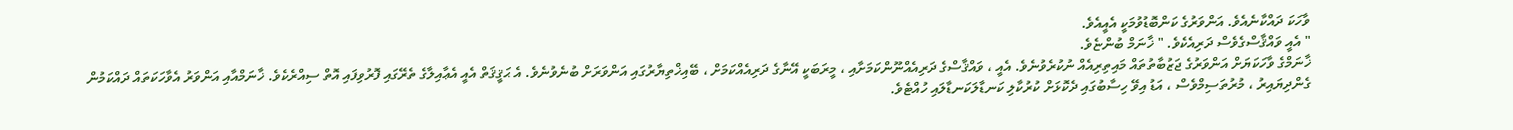ވާހަކަ ދައްކާނެއެވެ. އަންވަރުގެ ކަންބޮޑުވުމަކީ އެއީއެވެ.
" އެއީ ވައްޤާސްގެވެސް ދަރިއެކެވެ. " ޚާނަމް ބުންޏެވެ.
ޚާނަމްގެ ވާހަކަޔަށް އަންވަރުގެ ޖަޒުބާތުތައް މައިތިރިއެއް ނުކުރެވުނެވެ. އެއީ ، ވައްޤާސްގެ ދަރިއެއްނޫންކަމަށާއި ، މީރަބަކީ އޭނާގެ ދަރިއެއްކަމަށް ، ބޭއިޚްތިޔާރުގައި އަންވަރަށް ބުނެވުނެވެ. އެ ޙަޤީޤަތް އެއީ އެޢާއިލާގެ ތެރޭގައި ފޮރުވިފައި އޮތް ސިއްރެކެވެ. ޚާނަމްއާއި އަންވަރު އެވާހަކަތައް ދައްކަމުން ގެންދިޔައިރު ، މުރުތަސިމްވެސް ، އަޑު އިވޭ ހިސާބުގައި ދެކޮޅަށް ކުރުކާލި ކަނޑާލަކަނޑާލައި ހުއްޓެވެ.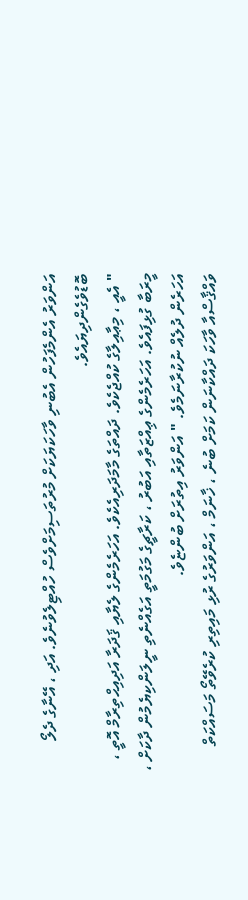އަންވަރު އެންމެފަހުން އެބުނި ވާހަކަޔަކަށް މުރުތަސިމަށްވެސް ހުއްޓިލެވުނެވެ. އަދި ، އޭނާގެ ދެލޯ ބޮޑުވެގެންދިޔައެވެ.
" އެއީ ، މިޢާއިލާގެ ކުއްޖެކެވެ. ދައްތަގެ މާމަދަރިއެކެވެ. އަހަރެމެންގެ ލެޔާއި ޤަދަރާ އަދިއިޙްތިރާމް އޮތީ ، މީރަބާ ގުޅިފައެވެ. އަހަރެމެންގެ ޢިއްޒަތާއި އަބުރު ، ކަރާޗީގެ މަގުމަތީ އަގެއްނެތި ނީލަންކިޔެމުން ދާކަށް ، އަހަރެން ދުލެއް ނުކުރާނަމެވެ. " އަންވަރު އިތުރަށް ބުންޏެވެ.
ވައްޤާސްއާ ވާހަކަ ދައްކާނަން ކަމަށް ބުނެ ، ޚާނަމް ، އަންވަރުގެ ރުޅި މައިތިރި ކުރެވޭތޯ މަސައްކަތް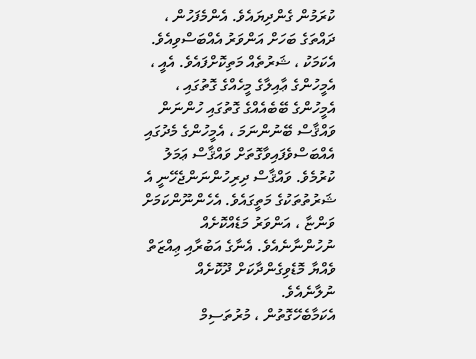ކުރަމުން ގެންދިޔައެވެ. އެންމެފަހުން ، ދައްތަގެ ބަހަށް އަންވަރު އެއްބަސްވިއެވެ. އެކަމަކު ، ޝަރުތެއް މަތިކޮށްފައެވެ. އެއީ ، އެމީހުންގެ ޢާއިލާގެ މީހެއްގެ ގޮތުގައި ، އެމީހުންގެ ބޭބެއެއްގެ ގޮތުގައި ހުންނަން ވައްޤާސް ބޭނުންނަމަ ، އެމީހުންގެ މެދުގައި އެއްބަސްވެފައިވާގޮތަށް ވައްޤާސް ޢަމަލު ކުރުމެވެ. ވައްޤާސް ދިރިހުންނަންޖެހޭނީ އެ ޝަރުތުތަކުގެ މަތީގައެވެ. އެހެންނޫންކަމަށް ވަންޏާ ، އަންވަރު މަޑެއްކޮށެއް ނުހުންނާނެއެވެ. އެނާގެ އަބުރާއި ޢިއްޒަތް ވެއްޔާ މޮޑެވިގެންދާކަށް ދޫކޮށެއް ނުލާނެއެވެ.
އެކަމާބެހޭގޮތުން ، މުރުތަސިމް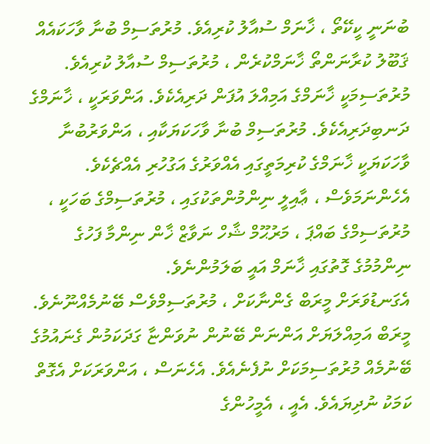ބުނަނީ ކީކޭތޯ ، ޚާނަމް ސުއާލު ކުރިއެވެ. މުރުތަސިމް ބުނާ ވާހަކައެއް ޤަބޫލު ކުރާނަންތޯ ޚާނަމްކުރެން ، މުރުތަސިމް ސުއާލު ކުރިއެވެ. މުރުތަސިމަކީ ޚާނަމްގެ އަމިއްލަ އުފަން ދަރިއެކެވެ. އަންވަރަކީ ، ޚާނަމްގެ ދަނބިދަރިއެކެވެ. މުރުތަސިމް ބުނާ ވާހަކަޔަކާއި ، އަންވަރުބުނާ ވާހަކަޔަކީ ޚާނަމްގެ ކުރިމަތީގައި އެއްވަރުގެ އަގުހުރި އެއްޗެކެވެ. އެހެންނަމަވެސް ، ޢާއިލީ ނިންމުންތަކުގައި ، މުރުތަސިމްގެ ބަހަކީ ، މުރުތަސިމްގެ ބައްޕަ ، މަރުޙޫމް ޝާހް ނަވާޒް ޚާން ނިންމާ ފަހުގެ ނިންމުމުގެ ގޮތުގައި ޚާނަމް އައީ ބަލަމުންނެވެ.
އެގަނޑުވަރަށް މީރަބް ގެންނާކަށް ، މުރުތަސިމްވެސް ބޭނުމެއްނޫނެވެ. މީރަބް އަމިއްލަޔަށް އަންނަން ބޭނުން ނުވަންޏާ ގަދަކަމުން ގެނައުމުގެ ބޭނުމެއް މުރުތަސިމަކަށް ނުފެނެއެވެ. އެހެނަސް ، އަންވަރަކަށް އެގޮތް ކަމަކު ނުދިޔައެވެ. އެއީ ، އެމީހުންގެ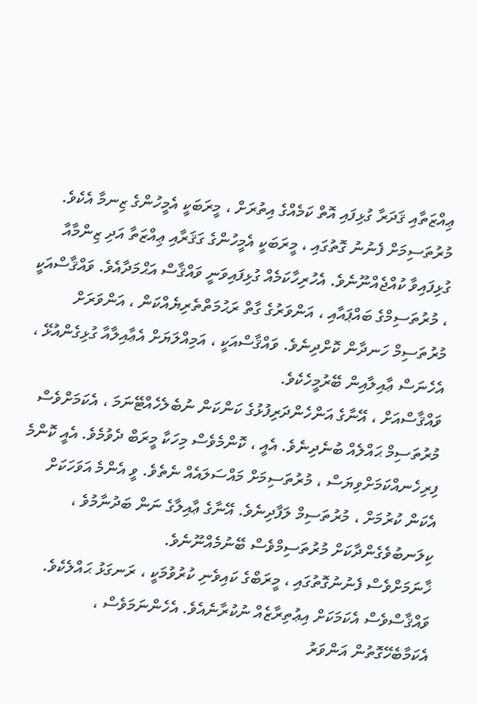ޢިއްޒަތާއި ޤަދަރާ ގުޅިފައި އޮތް ކަމެއްގެ އިތުރަށް ، މީރަބަކީ އެމީހުންގެ ޒިނމާ އެކެވެ. މުރުތަސިމަށް ފެނުނު ގޮތުގައި ، މީރަބަކީ އެމީހުންގެ ގަޤަރާއި ޢިއްޒަތާ އަދި ޒިންމާއާ ގުޅިފައިވާ ކުއްޖެއްނޫނެވެ. އެހުރިހާކަމެއް ގުޅިފައިވަނީ ވައްޤާސް އަޙްމަދާއެވެ. ވައްޤާސްއަކީ ، މުރުތަސިމްގެ ބައްޕައާއި ، އަންވަރުގެ ގާތް ރަޙުމަތްތެރިޔެއްކަން ، އަންވަރަށް މުރުތަސިމް ހަނދާން ކޮށްދިނެވެ. ވައްޤާސްއަކީ ، އަމިއްލަޔަށް އެޢާއިލާއާ ގުޅިގެންއުޅޭ ، އެހެނަސް ޢާއިލާއިން ބޭރުމީހެކެވެ.
ވައްޤާސްއަށް ، އޭނާގެ އަންހެންދަރިފުޅުގެ ކަންކަން ނުބެލެހެއްޓޭނަމަ ، އެކަމަށްވެސް މުރުތަސިމް ޙައްލެއް ބުނެދިނެވެ. އެއީ ، ކޮންމެވެސް މިހަކާ މީރަބް ދެވުމެވެ. އެއީ ކޮންމެ ފިރިހެނއްކަމަށްވިޔަސް ، މުރުތަސިމަށް މައްސަލައެއް ނެތެވެ. ވީ އެންމެ އަވަހަކަށް އެކަން ކުރުމަށް ، މުރުތަސިމް ލަފާދިނެވެ. އޭނާގެ ޢާއިލާގެ ނަން ބަދުނާމުވެ ، ކިލަނބުވެގެންދާކަށް މުރުތަސިމްވެސް ބޭނުމެއްނޫނެވެ.
ޚާނަމަށްވެސް ފެނުނުގޮތުގައި ، މީރަބްގެ ކައިވެނި ކުރުވުމަކީ ، ރަނގަޅު ޙައްލެކެވެ. ވައްޤާސްވެސް އެކަމަކަށް އިޢުތިރާޒެއް ނުކުރާނެއެވެ. އެހެންނަމަވެސް ، އެކަމާބެހޭގޮތުން އަންވަރު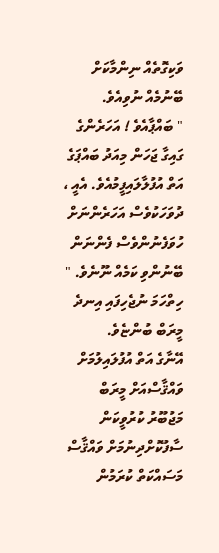ވަކިގޮތެއް ނިންމާކަށް ބޭނުމެއް ނުވިއެވެ.
" ބައްޕާއެވެ ! އަހަރެންގެ ގައިގާ ޖަހަން މިއަދު ބައްޕަގެ އަތް އުފުލާލައިފީމުއެވެ. އެއީ ، ދުވަހަކުވެސް އަހަރެންނަށް ހުވަފެނުންވެސް ފެންނަން ބޭނުންވި ކަމެއް ނޫނެވެ. " ހިތްހަމަ ނުޖެހިފައި އިނދެ މީރަބް ބުންޏެވެ.
އޭނާގެ އަތް އުފުލައިލުމަށް ވައްޤާސްއަށް މީރަބް މަޖުބޫރު ކުރުވީކަން ސާފުކޮށްދިނުމަށް ވައްޤާސް މަސައްކަތް ކުރަމުން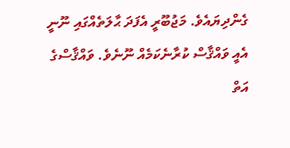ގެންދިޔައެވެ. މަޖުބޫރީ އެފަދަ ޙާލަތެއްގައި ނޫނީ އެއީ ވައްޤާސް ކުރާނެކަމެއް ނޫނެވެ. ވައްޤާސްގެ އަތް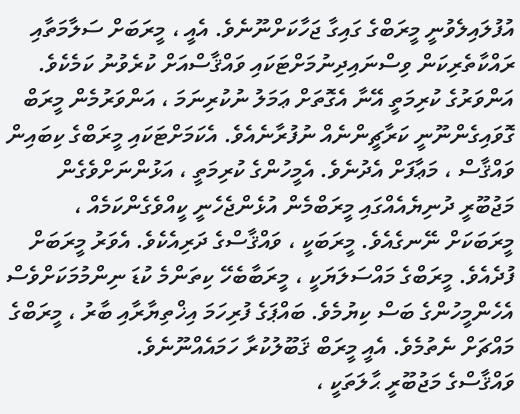އުފުލައިލެވުނީ މީރަބްގެ ގައިގާ ޖަހާކަށްނޫނެވެ. އެއީ ، މީރަބަށް ސަލާމަތާއި ރައްކާތެރިކަން ވިސްނައިދިނުމަށްޓަކައި ވައްޤާސްއަށް ކުރެވުނު ކަމެކެވެ. އަންވަރުގެ ކުރިމަތީ އޭނާ އެގޮތަށް ޢަމަލު ނުކުރިނަމަ ، އަންވަރުމެން މީރަބް ގޮވައިގެންނޫނީ ކަރާޗީންނެއް ނުފުރާނެއެވެ. އެކަމަށްޓަކައި މީރަބްގެ ކިބައިން ވައްޤާސް ، މަޢާފަށް އެދުނެވެ. އެމީހުންގެ ކުރިމަތީ ، އަޅުންނަށްވެގެން މަޖުބޫރީ ދުނިޔެއެއްގައި މީރަބްމެން އުޅެންޖެހެނީ ކީއްވެގެންކަމެއް ، މީރަބަކަށް ނޭނގެއެވެ. މީރަބަކީ ، ވައްޤާސްގެ ދަރިއެކެވެ. އެވަރު މީރަބަށް ފުދެއެވެ. މީރަބްގެ މައްސަލަޔަކީ ، މީރަބާބެހޭ ކިތަންމެ ކުޑަ ނިންމުމަކަށްވެސް އެހެންމީހުންގެ ބަސް ކިޔުމެވެ. ބައްޕަގެ ފުރިހަމަ އިޚްތިޔާރާއި ބާރު ، މީރަބްގެ މައްޗަށް ނެތުމެވެ. އެއީ މީރަބް ޤަބޫލުކުރާ ހަމައެއްނޫނެވެ.
ވައްޤާސްގެ މަޖުބޫރީ ޙާލަތަކީ ،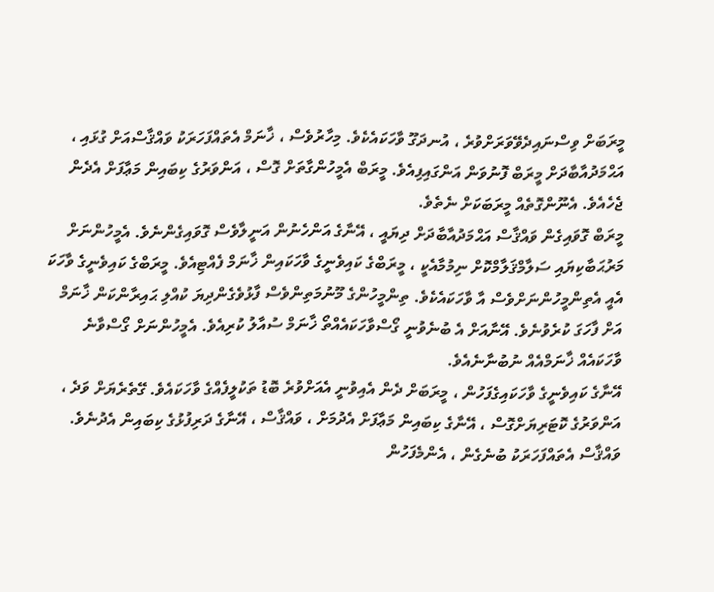މީރަބަށް ވިސްނައިދެވޭވަރަށްވުރެ ، އުނދަގޫ ވާހަކައެކެވެ. މިހާރުވެސް ، ޚާނަމް އެތައްފަހަރަކު ވައްޤާސްއަށް ގުޅައި ، އަޙްމަދުއާބާދަށް މީރަބް ފޮނުވަން އަންގައިފިއެވެ. މީރަބް އެމީހުންގާތަށް ގޮސް ، އަންވަރުގެ ކިބައިން މަޢާފަށް އެދެން ޖެހެއެވެ. އެނޫންގޮތެއް މީރަބަކަށް ނެތެވެ.
މީރަބް ގޮވައިގެން ވައްޤާސް އަޙްމަދުއާބާދަށް ދިޔައީ ، އޭނާގެ އަންހެނުން އަނީލާވެސް ގޮވައިގެންނެވެ. އެމީހުންނަށް މަރުޙަބާކިޔައި ސަލާމްޤަލާމްކޮށް ނިމުމާއެކީ ، މީރަބްގެ ކައިވެނީގެ ވާހަކައިން ޚާނަމް ފެއްޓިއެވެ. މީރަބްގެ ކައިވެނީގެ ވާހަކަ އެއީ އެތިންމީހުންނަށްވެސް އާ ވާހަކައެކެވެ. ތިންމީހުންގެ މޫނުމަތިންވެސް ފާޅުވެގެންދިޔަ ކުއްލި ޙައިރާންކަން ޚާނަމް އަށް ފާހަގަ ކުރެވުނެވެ. އޭނާއަށް އެ ބުނެވުނީ ގޯސްވާހަކައެއްތޯ ޚާނަމް ސުއާލު ކުރިއެވެ. އެމީހުންނަށް ގޯސްވާނެ ވާހަކައެއް ޚާނަމްއެއް ނުބުނާނެއެވެ.
އޭނާގެ ކައިވެނީގެ ވާހަކައިގެފަހުން ، މީރަބަށް ދެން އެއިވުނީ އެއަށްވުރެ ބޮޑު ތަކުލީފެއްގެ ވާހަކައެވެ. ގޭތެރެޔަށް ވަދެ ، އަންވަރުގެ ކޮޓަރިޔަށްގޮސް ، އޭނާގެ ކިބައިން މަޢާފަށް އެދުމަށް ، ވައްޤާސް ، އޭނާގެ ދަރިފުޅުގެ ކިބައިން އެދުނެވެ. ވައްޤާސް އެތައްފަހަރަކު ބުނެގެން ، އެންމެފަހުން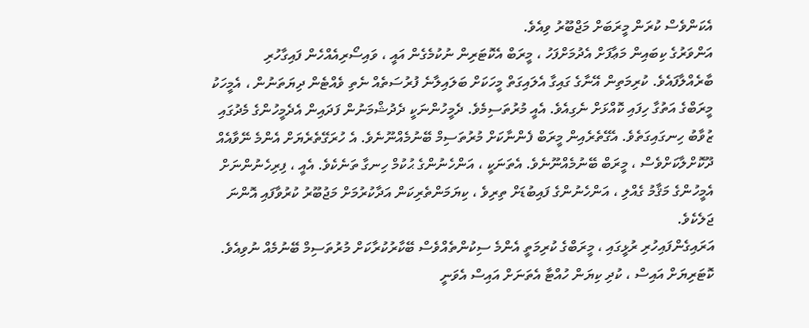އެކަންވެސް ކުރަން މީރަބަށް މަޖްބޫރު ވިއެވެ.
އަންވަރުގެ ކިބައިން މަޢާފަށް އެދުމަށްފަހު ، މީރަބް އެކޮޓަރިން ނުކުމެގެން އައީ ، ވައިސޯރިއެއްހެން ފައިގާހުރި ބާރެއްލާފައެވެ. ކުރިމަތިން އޭނާގެ ގައިގާ އެލައިގަތް މީހަކަށް ބަލައިލާނެ ފުރުސަތެއް ނެތި ވެއްޓެން ދިޔަތަނުން ، އެމީހަކު މީރަބްގެ އަތުގާ ހިފައި ކޮއްޅަށް ނެގިއެވެ. އެއީ މުރުތަސިމެވެ. ދެމީހުންނަކީ ދެދުޝްމަނުން ފަދައިން އެދެމީހުންގެ މެދުގައި ޒުވާބު ހިނގައިގަތެވެ. އެގޭތެރެއިން މީރަބް ފެންނާކަށް މުރުތަސިމް ބޭނުމެއްނޫނެވެ. އެ ހުރަގޭތެރެޔަށް އެންމެ ނޭވާއެއް ދޫކޮށްލާކަށްވެސް ، މީރަބް ބޭނުމެއްނޫނެވެ. އެތަނަކީ ، އަންހެނުންގެ ޙުކުމް ހިނގާ ތަނެކެވެ. އެއީ ، ފިރިހެނުންނަށް އެމީހުންގެ މަޤާމު ގެއްލި ، އަންހެނުންގެ ފައިބުޑަށް ތިރިވެ ، ކިޔަމަންތެރިކަން އަދާކުރުމަށް މަޖުބޫރު ކުރުވާފައި އޮންނަ ޖަލެކެވެ.
އަރައިގެންފައިހުރި ރުޅީގައި ، މީރަބްގެ ކުރިމަތީ އެންމެ ސިކުންތެއްވެސް ބޭކާރުކުރާކަށް މުރުތަސިމް ބޭނުމެއް ނުވިއެވެ. ކޮޓަރިޔަށް އައިސް ، ކުދި ކިޔަން ހުއްޓާ އެތަނަށް އައިސް އެވަނީ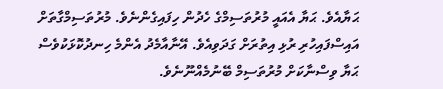ޙަޔާއެވެ. ޙަޔާ އެއައީ މުރުތަސިމްގެ ހެދުން ހިފައިގެންނެވެ. މުރުތަސިމްގާތަށް އައިސްފައިހުރި ރުޅި އިތުރަށް ގަދަވިއެވެ. އޭނާއާމެދު އެންމެ ހިނދުކޮޅަކުވެސް ޙަޔާ ވިސްނާކަށް މުރުތަސިމް ބޭނުމެއްނޫނެވެ.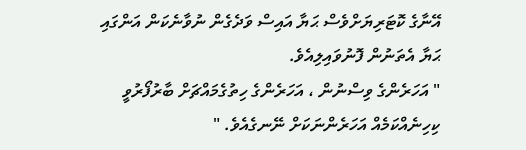އޭނާގެ ކޮޓަރިޔަށްވެސް ޙަޔާ އައިސް ވަދެގެން ނުވާނެކަން އަންގައި ޙަޔާ އެތަނުން ފޮނުވައިލިއެވެ.
" އަހަރެންގެ ވިސްނުން ، އަހަރެންގެ ހިތުގެމައްޗަށް ބާރުފޯރުވީ ކިހިނެއްކަމެއް އަހަރެންނަކަށް ނޭނގެއެވެ. "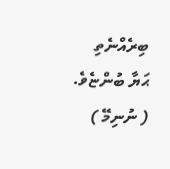ބިރެއްނެތި ޙަޔާ ބުންޏެވެ. ( ނުނިމޭ )